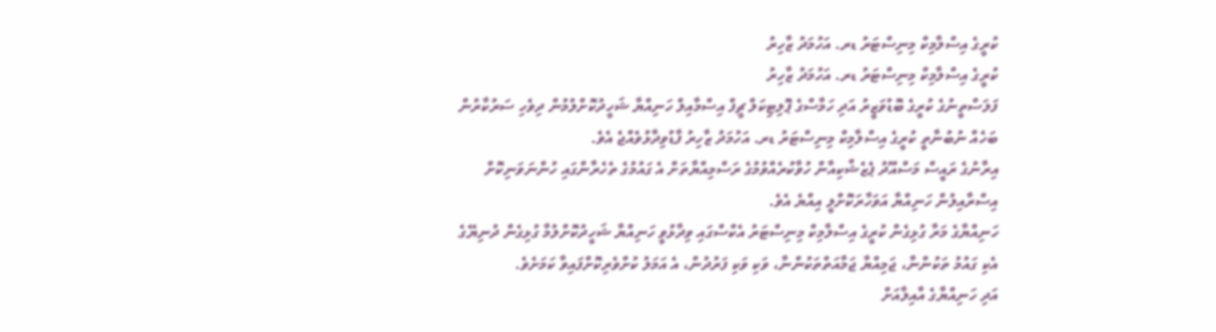ކުރީގެ އިސްލާމިކް މިނިސްޓަރު ޑރ. އަހުމަދު ޒާހިރު
ކުރީގެ އިސްލާމިކް މިނިސްޓަރު ޑރ. އަހުމަދު ޒާހިރު
ފަލަސްތީނުގެ ކުރީގެ ބޮޑުވަޒީރު އަދި ހަމާސްގެ ޕޮލިޓިކަލް ޗީފް އިސްމާއިލް ހަނިއްޔާ ޝަހީދުކޮށްލުމުން ދިވެހި ސަރުކާރުން ބަހެއް ނުބުނާތީ ކުރީގެ އިސްލާމިކް މިނިސްޓަރު ޑރ. އަހުމަދު ޒާހިރު ފާޑުވިދާޅުވެއްޖެ އެވެ.
އިރާނުގެ ރައީސް މަސްއޫދު ޕެޒެޝްކިއާން ހުވާކުރެއްވުމުގެ ރަސްމިއްޔާތަށް އެ ގައުމުގެ ތެހެރާންގައި ހުންނަވަނިކޮށް އިސްރާއިލުން ހަނިއްޔާ އަވަހާރަކޮށްލީ އިއްޔެ އެވެ.
ހަނިއްޔާގެ މަރާ ގުޅިގެން ކުރީގެ އިސްލާމިކް މިނިސްޓަރު އެކްސްގައި ވިދާޅުވީ ހަނިއްޔާ ޝަހީދުކޮށްލުމާ ގުޅިގެން ދުނިޔޭގެ އެކި ގައުމު ތަކުންނާ، ޖަމިއްޔާ ޖަމާއަތްތަކުންނާ، ވަކި ވަކި ފަރުދުން، އެ އަމަލު ކުށްވެރިކޮށްފައިވާ ކަމަށެވެ.
އަދި ހަނިއްޔާގެ އާއިލާއަށް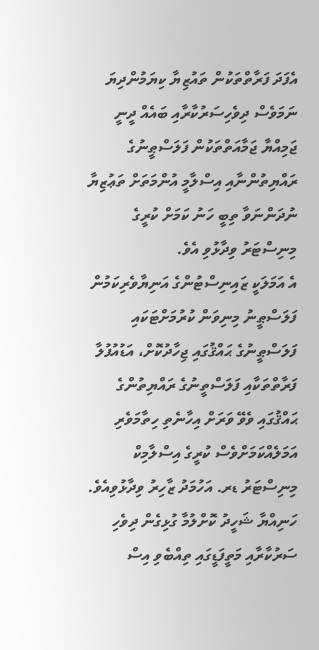އެފަދަ ފަރާތްތަކުން ތައުޒިޔާ ކިޔަމުންދިޔަ ނަމަވެސް ދިވެހިސަރުކާރާއި ބައެއް ދީނީ ޖަމިއްޔާ ޖަމާއަތްތަކުން ފަލަސްޠީނުގެ ރައްޔިތުންނާއި އިސްލާމީ އުންމަތަށް ތަޢުޒިޔާ ނުދަންނަވާ ތިބީ ހަނު ކަމަށް ކުރީގެ މިނިސްޓަރު ވިދާޅުވި އެވެ.
އެ އަމަލަކީ ޒައިނިސްޓުންގެ އަނިޔާވެރިކަމުން ފަލަސްޠީނު މިނިވަން ކުރުމަށްޓަކައި ފަލަސްޠީނުގެ ޙައްޤުގައި ޖިހާދުކޮށް، އަޑުއުފުލާ ފަރާތްތަކާއި ފަލަސްތީނުގެ ރައްޔިތުންގެ ޙައްޤުގައި ވެވޭ ވަރަށް އިހާނެތި ހިތާމަވެރި އަމަލެއްކަމަށްވެސް ކުރީގެ އިސްލާމިކް މިނިސްޓަރު ޑރ. އަހުމަދު ޒާހިރު ވިދާޅުވިއެވެ.
ހަނިއްޔާ ޝަހީދު ކޮށްލުމާ ގުޅިގެން ދިވެހި ސަރުކާރާއި މަތީފަޑީގައި ތިއްބެވި އިސް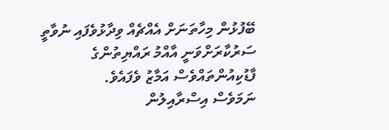ބޭފުޅުން މިހާތަނަށް އެއްޗެއް ވިދާޅުވެފައި ނުވާތީ ސަރުކާރަށްވަނީ އާއްމު ރައްޔިތުންގެ ފާޑުކިއުންތައްވެސް އަމާޒު ވެފައެވެ.
ނަމަވެސް އިސްރާއިލުން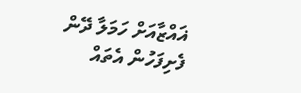ޣައްޒާއަށް ހަމަލާ ދޭން ފެށިފަހުން އެތައް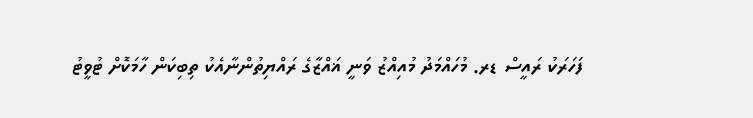ފަހަރަކު ރައީސް ޑރ. މުހައްމަދު މުއިއްޒު ވަނީ ޣައްޒާގެ ރައްޔިތުންނާއެކު ތިބިކަން ހާމަކޮށް ޓުވީޓު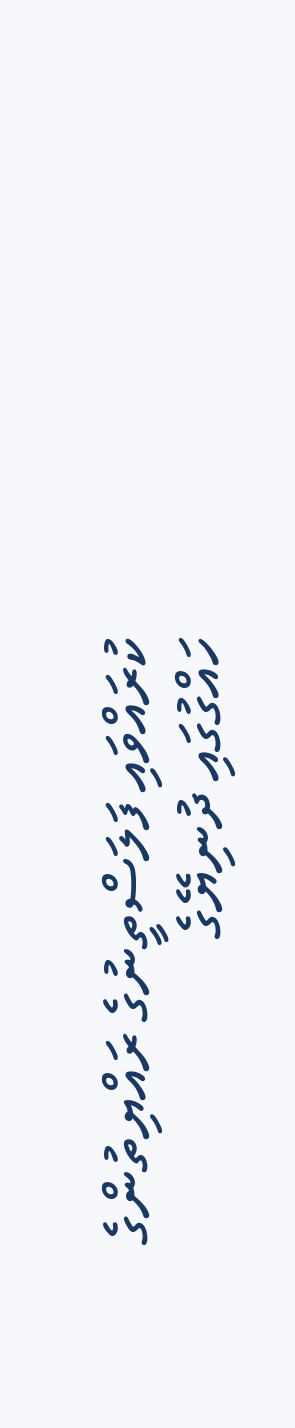ކުރައްވައި ފަލަސްތީނުގެ ރައްޔިތުންގެ ހައްގުގައި ދުނިޔޭގެ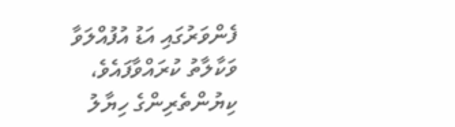ފެންވަރުގައި އަޑު އުފުއްލަވާ ވަކާލާތު ކުރައްވާފައެވެ،
ކިޔުންތެރިންގެ ހިޔާލު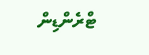ޓްރެންޑިން